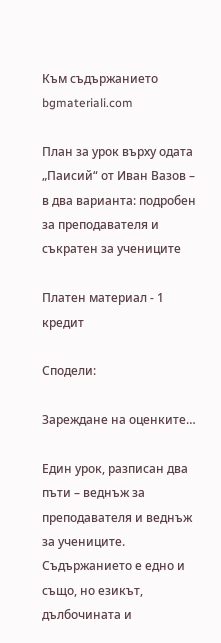Към съдържанието
bgmateriali.com

План за урок върху одата „Паисий“ от Иван Вазов – в два варианта: подробен за преподавателя и съкратен за учениците

Платен материал - 1 кредит

Сподели:

Зареждане на оценките…

Един урок, разписан два пъти – веднъж за преподавателя и веднъж за учениците. Съдържанието е едно и също, но езикът, дълбочината и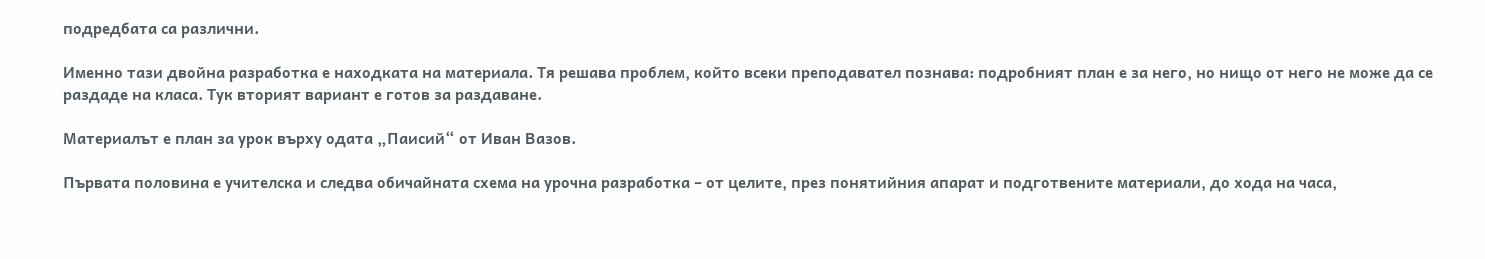подредбата са различни.

Именно тази двойна разработка е находката на материала. Тя решава проблем, който всеки преподавател познава: подробният план е за него, но нищо от него не може да се раздаде на класа. Тук вторият вариант е готов за раздаване.

Материалът е план за урок върху одата „Паисий“ от Иван Вазов.

Първата половина е учителска и следва обичайната схема на урочна разработка – от целите, през понятийния апарат и подготвените материали, до хода на часа,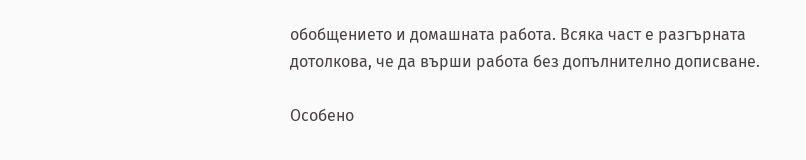обобщението и домашната работа. Всяка част е разгърната дотолкова, че да върши работа без допълнително дописване.

Особено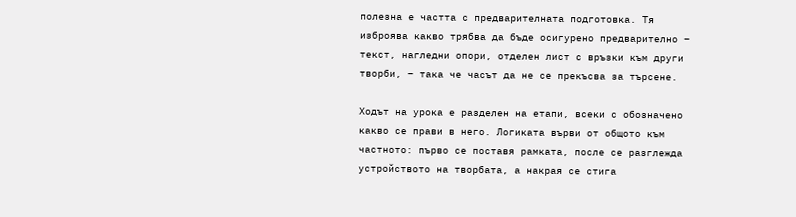полезна е частта с предварителната подготовка. Тя изброява какво трябва да бъде осигурено предварително – текст, нагледни опори, отделен лист с връзки към други творби, – така че часът да не се прекъсва за търсене.

Ходът на урока е разделен на етапи, всеки с обозначено какво се прави в него. Логиката върви от общото към частното: първо се поставя рамката, после се разглежда устройството на творбата, а накрая се стига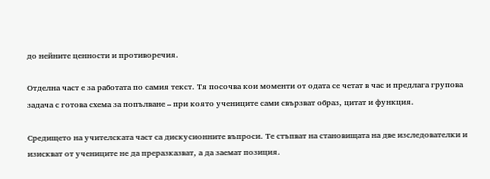до нейните ценности и противоречия.

Отделна част е за работата по самия текст. Тя посочва кои моменти от одата се четат в час и предлага групова задача с готова схема за попълване – при която учениците сами свързват образ, цитат и функция.

Средището на учителската част са дискусионните въпроси. Те стъпват на становищата на две изследователки и изискват от учениците не да преразказват, а да заемат позиция.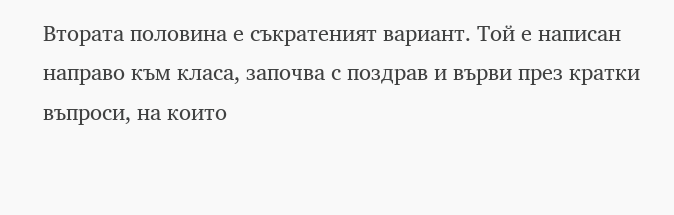Втората половина е съкратеният вариант. Той е написан направо към класа, започва с поздрав и върви през кратки въпроси, на които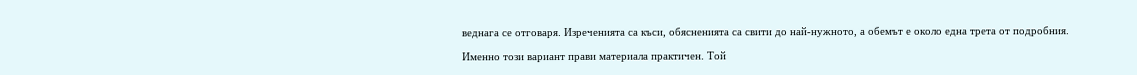веднага се отговаря. Изреченията са къси, обясненията са свити до най-нужното, а обемът е около една трета от подробния.

Именно този вариант прави материала практичен. Той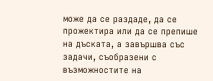може да се раздаде, да се прожектира или да се препише на дъската, а завършва със задачи, съобразени с възможностите на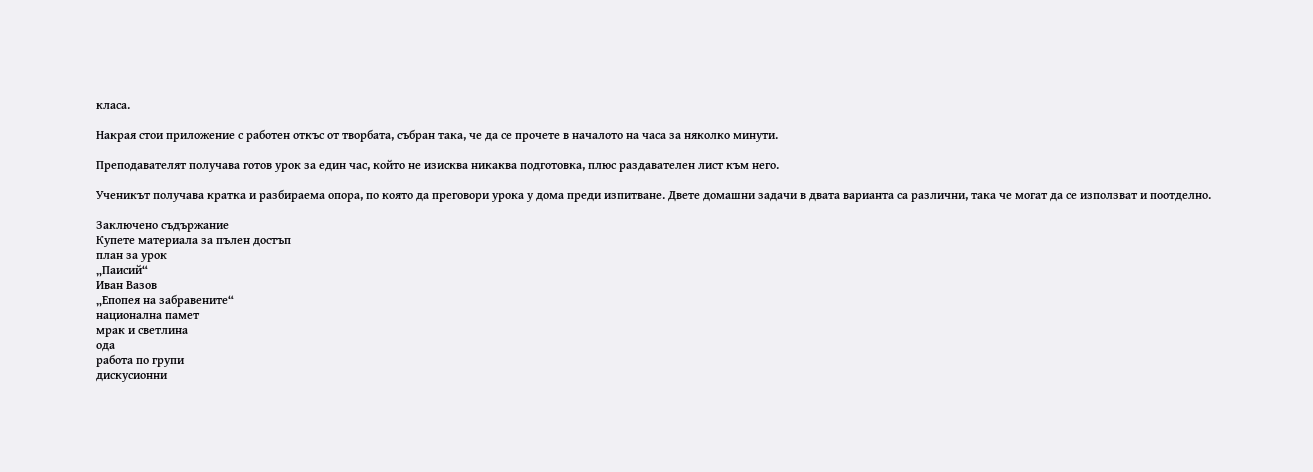класа.

Накрая стои приложение с работен откъс от творбата, събран така, че да се прочете в началото на часа за няколко минути.

Преподавателят получава готов урок за един час, който не изисква никаква подготовка, плюс раздавателен лист към него.

Ученикът получава кратка и разбираема опора, по която да преговори урока у дома преди изпитване. Двете домашни задачи в двата варианта са различни, така че могат да се използват и поотделно.

Заключено съдържание
Купете материала за пълен достъп
план за урок
„Паисий“
Иван Вазов
„Епопея на забравените“
национална памет
мрак и светлина
ода
работа по групи
дискусионни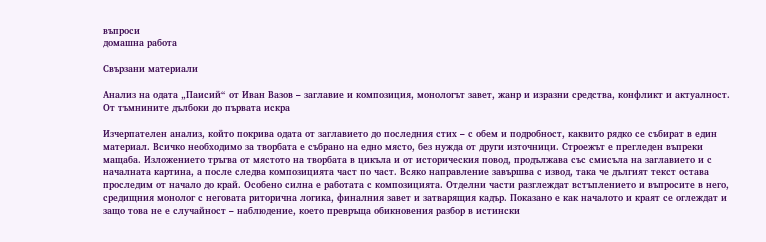въпроси
домашна работа

Свързани материали

Анализ на одата „Паисий“ от Иван Вазов – заглавие и композиция, монологът завет, жанр и изразни средства, конфликт и актуалност. От тъмнините дълбоки до първата искра

Изчерпателен анализ, който покрива одата от заглавието до последния стих – с обем и подробност, каквито рядко се събират в един материал. Всичко необходимо за творбата е събрано на едно място, без нужда от други източници. Строежът е прегледен въпреки мащаба. Изложението тръгва от мястото на творбата в цикъла и от историческия повод, продължава със смисъла на заглавието и с началната картина, а после следва композицията част по част. Всяко направление завършва с извод, така че дългият текст остава проследим от начало до край. Особено силна е работата с композицията. Отделни части разглеждат встъплението и въпросите в него, средищния монолог с неговата риторична логика, финалния завет и затварящия кадър. Показано е как началото и краят се оглеждат и защо това не е случайност – наблюдение, което превръща обикновения разбор в истински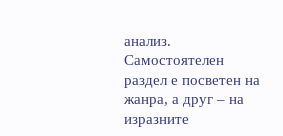анализ. Самостоятелен раздел е посветен на жанра, а друг – на изразните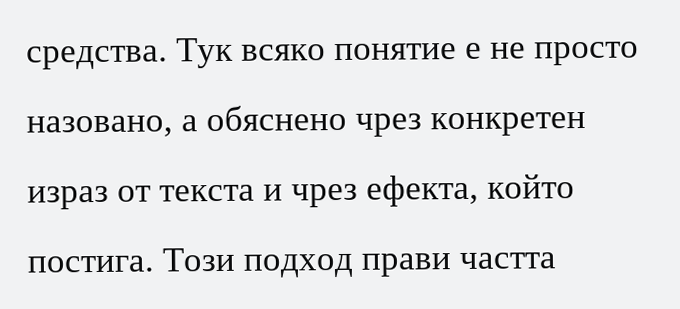средства. Тук всяко понятие е не просто назовано, а обяснено чрез конкретен израз от текста и чрез ефекта, който постига. Този подход прави частта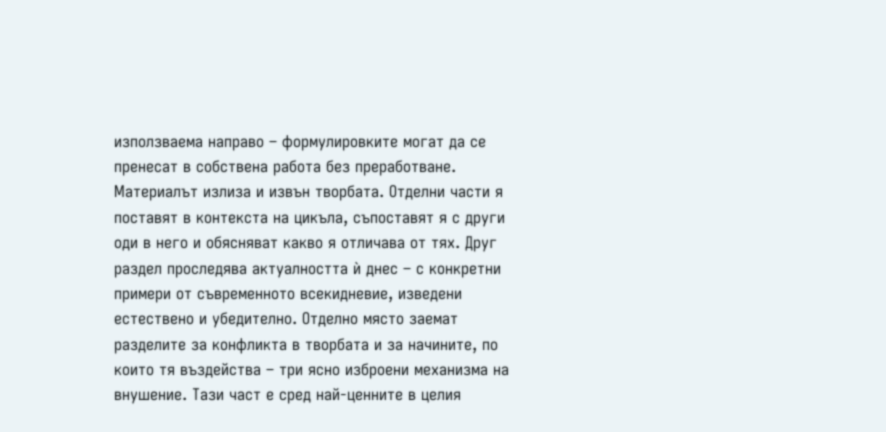използваема направо – формулировките могат да се пренесат в собствена работа без преработване. Материалът излиза и извън творбата. Отделни части я поставят в контекста на цикъла, съпоставят я с други оди в него и обясняват какво я отличава от тях. Друг раздел проследява актуалността ѝ днес – с конкретни примери от съвременното всекидневие, изведени естествено и убедително. Отделно място заемат разделите за конфликта в творбата и за начините, по които тя въздейства – три ясно изброени механизма на внушение. Тази част е сред най-ценните в целия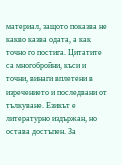материал, защото показва не какво казва одата, а как точно го постига. Цитатите са многобройни, къси и точни, винаги вплетени в изречението и последвани от тълкуване. Езикът е литературно издържан, но остава достъпен. За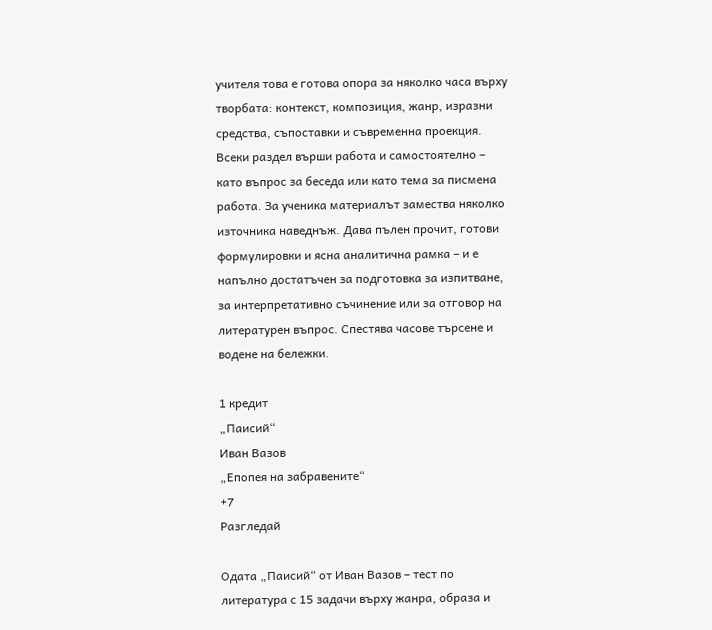учителя това е готова опора за няколко часа върху творбата: контекст, композиция, жанр, изразни средства, съпоставки и съвременна проекция. Всеки раздел върши работа и самостоятелно – като въпрос за беседа или като тема за писмена работа. За ученика материалът замества няколко източника наведнъж. Дава пълен прочит, готови формулировки и ясна аналитична рамка – и е напълно достатъчен за подготовка за изпитване, за интерпретативно съчинение или за отговор на литературен въпрос. Спестява часове търсене и водене на бележки.

1 кредит
„Паисий“
Иван Вазов
„Епопея на забравените“
+7
Разгледай

Одата „Паисий“ от Иван Вазов – тест по литература с 15 задачи върху жанра, образа и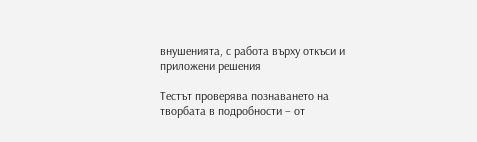внушенията, с работа върху откъси и приложени решения

Тестът проверява познаването на творбата в подробности – от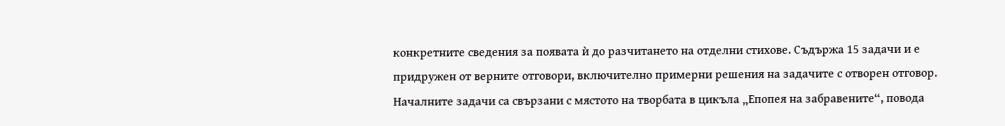конкретните сведения за появата ѝ до разчитането на отделни стихове. Съдържа 15 задачи и е придружен от верните отговори, включително примерни решения на задачите с отворен отговор. Началните задачи са свързани с мястото на творбата в цикъла „Епопея на забравените“, повода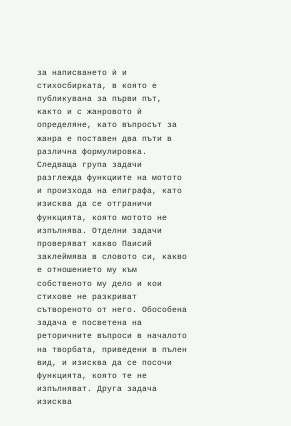за написването ѝ и стихосбирката, в която е публикувана за първи път, както и с жанровото ѝ определяне, като въпросът за жанра е поставен два пъти в различна формулировка. Следваща група задачи разглежда функциите на мотото и произхода на епиграфа, като изисква да се отграничи функцията, която мотото не изпълнява. Отделни задачи проверяват какво Паисий заклеймява в словото си, какво е отношението му към собственото му дело и кои стихове не разкриват сътвореното от него. Обособена задача е посветена на реторичните въпроси в началото на творбата, приведени в пълен вид, и изисква да се посочи функцията, която те не изпълняват. Друга задача изисква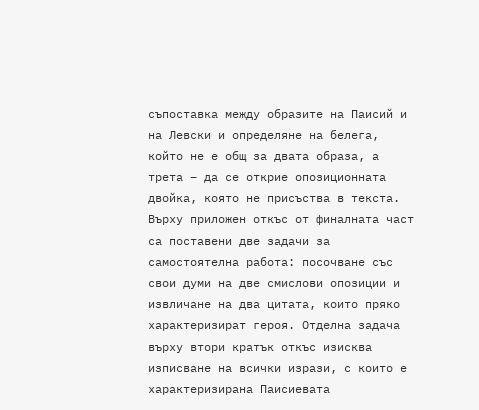съпоставка между образите на Паисий и на Левски и определяне на белега, който не е общ за двата образа, а трета – да се открие опозиционната двойка, която не присъства в текста. Върху приложен откъс от финалната част са поставени две задачи за самостоятелна работа: посочване със свои думи на две смислови опозиции и извличане на два цитата, които пряко характеризират героя. Отделна задача върху втори кратък откъс изисква изписване на всички изрази, с които е характеризирана Паисиевата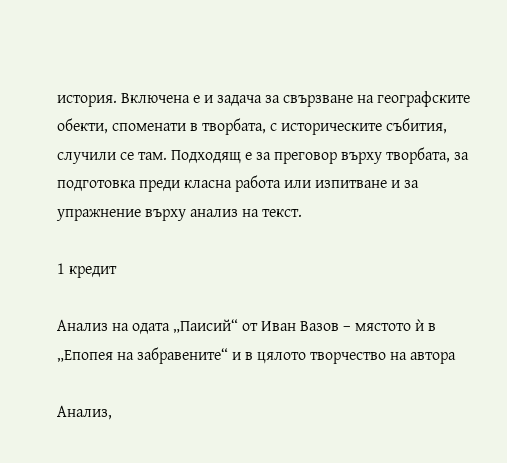история. Включена е и задача за свързване на географските обекти, споменати в творбата, с историческите събития, случили се там. Подходящ е за преговор върху творбата, за подготовка преди класна работа или изпитване и за упражнение върху анализ на текст.

1 кредит

Анализ на одата „Паисий“ от Иван Вазов – мястото ѝ в „Епопея на забравените“ и в цялото творчество на автора

Анализ,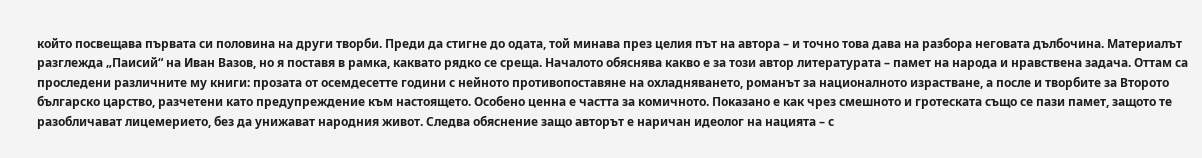който посвещава първата си половина на други творби. Преди да стигне до одата, той минава през целия път на автора – и точно това дава на разбора неговата дълбочина. Материалът разглежда „Паисий“ на Иван Вазов, но я поставя в рамка, каквато рядко се среща. Началото обяснява какво е за този автор литературата – памет на народа и нравствена задача. Оттам са проследени различните му книги: прозата от осемдесетте години с нейното противопоставяне на охладняването, романът за националното израстване, а после и творбите за Второто българско царство, разчетени като предупреждение към настоящето. Особено ценна е частта за комичното. Показано е как чрез смешното и гротеската също се пази памет, защото те разобличават лицемерието, без да унижават народния живот. Следва обяснение защо авторът е наричан идеолог на нацията – с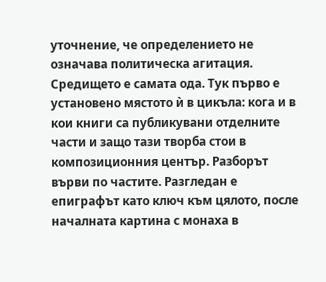уточнение, че определението не означава политическа агитация. Средището е самата ода. Тук първо е установено мястото ѝ в цикъла: кога и в кои книги са публикувани отделните части и защо тази творба стои в композиционния център. Разборът върви по частите. Разгледан е епиграфът като ключ към цялото, после началната картина с монаха в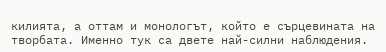килията, а оттам и монологът, който е сърцевината на творбата. Именно тук са двете най-силни наблюдения.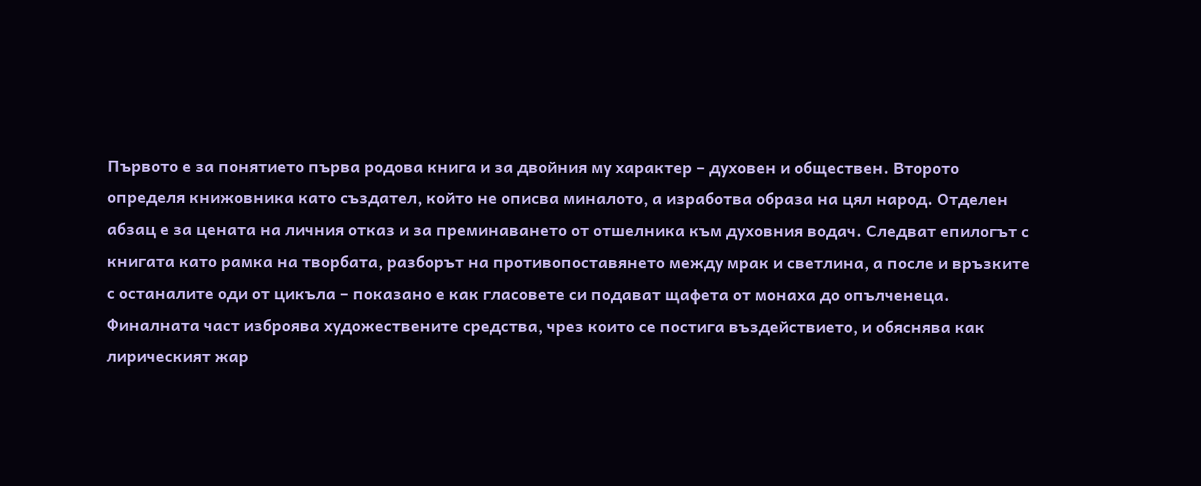Първото е за понятието първа родова книга и за двойния му характер – духовен и обществен. Второто определя книжовника като създател, който не описва миналото, а изработва образа на цял народ. Отделен абзац е за цената на личния отказ и за преминаването от отшелника към духовния водач. Следват епилогът с книгата като рамка на творбата, разборът на противопоставянето между мрак и светлина, а после и връзките с останалите оди от цикъла – показано е как гласовете си подават щафета от монаха до опълченеца. Финалната част изброява художествените средства, чрез които се постига въздействието, и обяснява как лирическият жар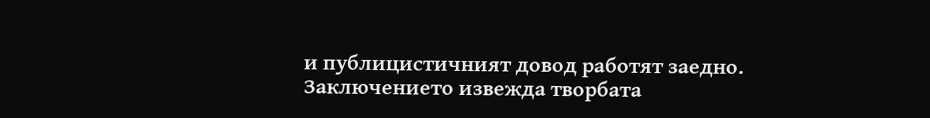и публицистичният довод работят заедно. Заключението извежда творбата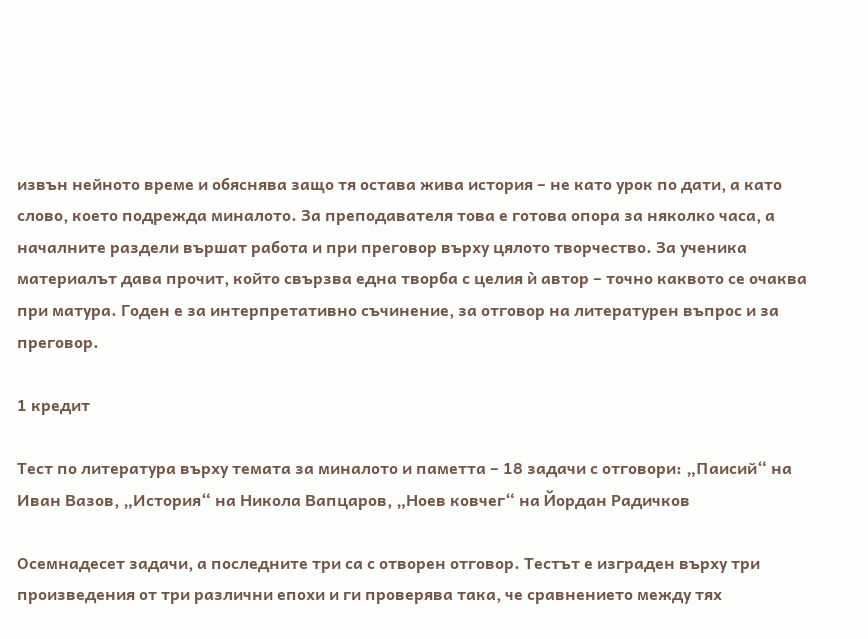извън нейното време и обяснява защо тя остава жива история – не като урок по дати, а като слово, което подрежда миналото. За преподавателя това е готова опора за няколко часа, а началните раздели вършат работа и при преговор върху цялото творчество. За ученика материалът дава прочит, който свързва една творба с целия ѝ автор – точно каквото се очаква при матура. Годен е за интерпретативно съчинение, за отговор на литературен въпрос и за преговор.

1 кредит

Тест по литература върху темата за миналото и паметта – 18 задачи с отговори: „Паисий“ на Иван Вазов, „История“ на Никола Вапцаров, „Ноев ковчег“ на Йордан Радичков

Осемнадесет задачи, а последните три са с отворен отговор. Тестът е изграден върху три произведения от три различни епохи и ги проверява така, че сравнението между тях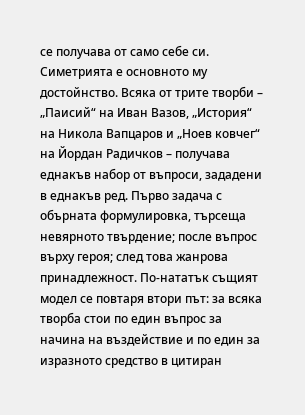се получава от само себе си. Симетрията е основното му достойнство. Всяка от трите творби – „Паисий“ на Иван Вазов, „История“ на Никола Вапцаров и „Ноев ковчег“ на Йордан Радичков – получава еднакъв набор от въпроси, зададени в еднакъв ред. Първо задача с обърната формулировка, търсеща невярното твърдение; после въпрос върху героя; след това жанрова принадлежност. По-нататък същият модел се повтаря втори път: за всяка творба стои по един въпрос за начина на въздействие и по един за изразното средство в цитиран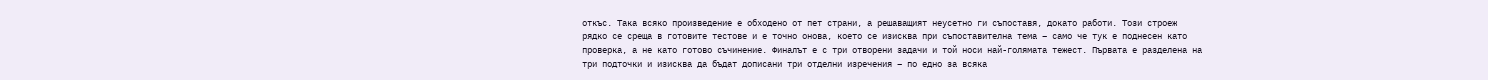откъс. Така всяко произведение е обходено от пет страни, а решаващият неусетно ги съпоставя, докато работи. Този строеж рядко се среща в готовите тестове и е точно онова, което се изисква при съпоставителна тема – само че тук е поднесен като проверка, а не като готово съчинение. Финалът е с три отворени задачи и той носи най-голямата тежест. Първата е разделена на три подточки и изисква да бъдат дописани три отделни изречения – по едно за всяка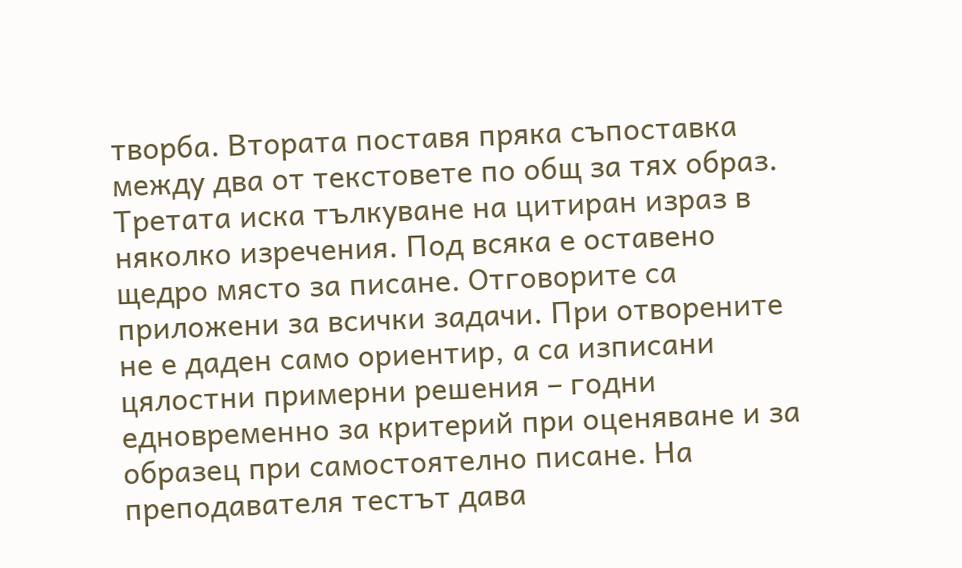творба. Втората поставя пряка съпоставка между два от текстовете по общ за тях образ. Третата иска тълкуване на цитиран израз в няколко изречения. Под всяка е оставено щедро място за писане. Отговорите са приложени за всички задачи. При отворените не е даден само ориентир, а са изписани цялостни примерни решения – годни едновременно за критерий при оценяване и за образец при самостоятелно писане. На преподавателя тестът дава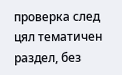проверка след цял тематичен раздел, без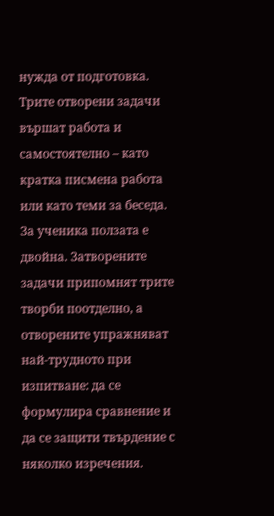нужда от подготовка. Трите отворени задачи вършат работа и самостоятелно – като кратка писмена работа или като теми за беседа. За ученика ползата е двойна. Затворените задачи припомнят трите творби поотделно, а отворените упражняват най-трудното при изпитване: да се формулира сравнение и да се защити твърдение с няколко изречения.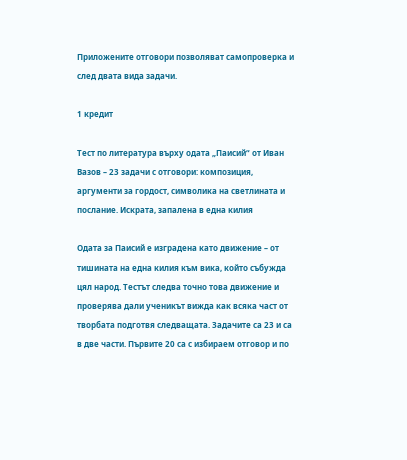Приложените отговори позволяват самопроверка и след двата вида задачи.

1 кредит

Тест по литература върху одата „Паисий“ от Иван Вазов – 23 задачи с отговори: композиция, аргументи за гордост, символика на светлината и послание. Искрата, запалена в една килия

Одата за Паисий е изградена като движение – от тишината на една килия към вика, който събужда цял народ. Тестът следва точно това движение и проверява дали ученикът вижда как всяка част от творбата подготвя следващата. Задачите са 23 и са в две части. Първите 20 са с избираем отговор и по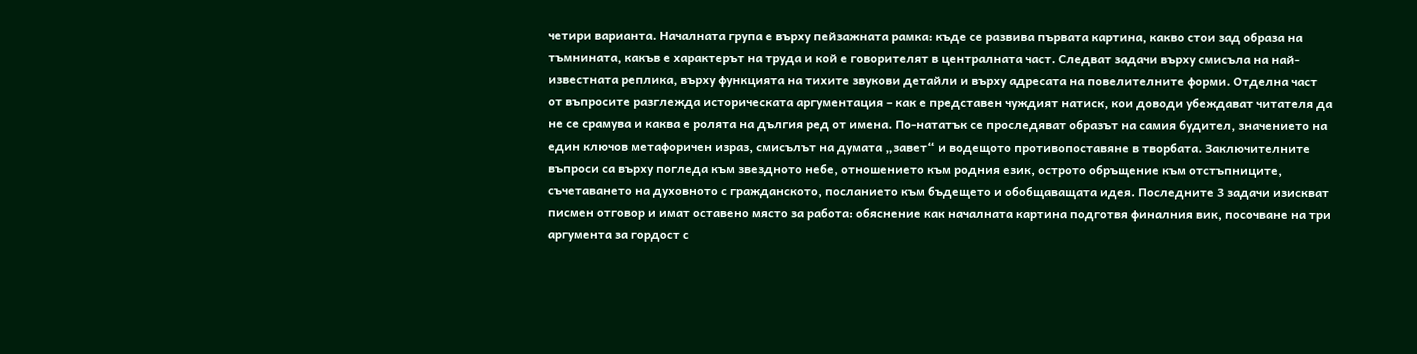четири варианта. Началната група е върху пейзажната рамка: къде се развива първата картина, какво стои зад образа на тъмнината, какъв е характерът на труда и кой е говорителят в централната част. Следват задачи върху смисъла на най-известната реплика, върху функцията на тихите звукови детайли и върху адресата на повелителните форми. Отделна част от въпросите разглежда историческата аргументация – как е представен чуждият натиск, кои доводи убеждават читателя да не се срамува и каква е ролята на дългия ред от имена. По-нататък се проследяват образът на самия будител, значението на един ключов метафоричен израз, смисълът на думата „завет“ и водещото противопоставяне в творбата. Заключителните въпроси са върху погледа към звездното небе, отношението към родния език, острото обръщение към отстъпниците, съчетаването на духовното с гражданското, посланието към бъдещето и обобщаващата идея. Последните 3 задачи изискват писмен отговор и имат оставено място за работа: обяснение как началната картина подготвя финалния вик, посочване на три аргумента за гордост с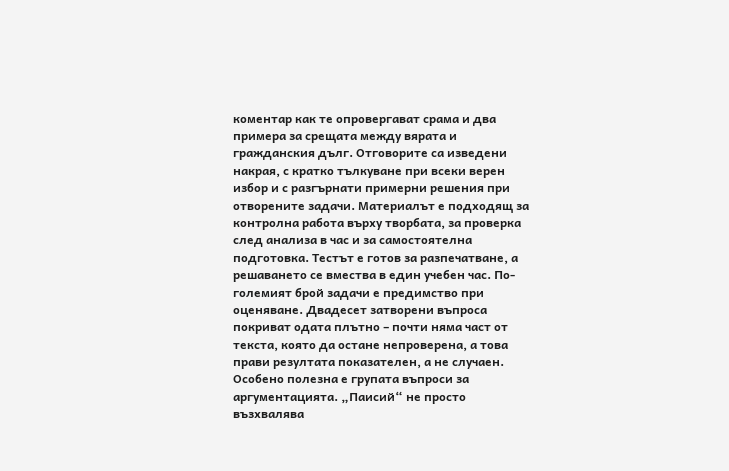коментар как те опровергават срама и два примера за срещата между вярата и гражданския дълг. Отговорите са изведени накрая, с кратко тълкуване при всеки верен избор и с разгърнати примерни решения при отворените задачи. Материалът е подходящ за контролна работа върху творбата, за проверка след анализа в час и за самостоятелна подготовка. Тестът е готов за разпечатване, а решаването се вмества в един учебен час. По-големият брой задачи е предимство при оценяване. Двадесет затворени въпроса покриват одата плътно – почти няма част от текста, която да остане непроверена, а това прави резултата показателен, а не случаен. Особено полезна е групата въпроси за аргументацията. „Паисий“ не просто възхвалява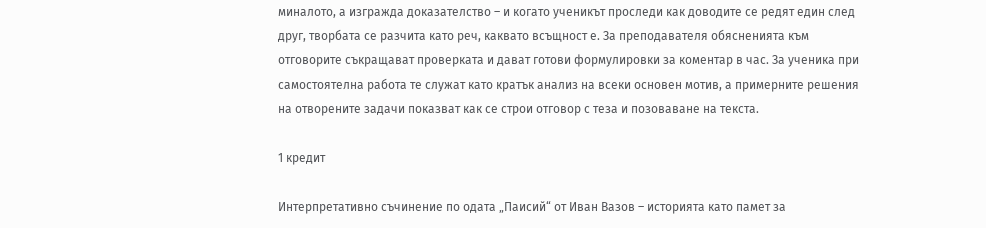миналото, а изгражда доказателство – и когато ученикът проследи как доводите се редят един след друг, творбата се разчита като реч, каквато всъщност е. За преподавателя обясненията към отговорите съкращават проверката и дават готови формулировки за коментар в час. За ученика при самостоятелна работа те служат като кратък анализ на всеки основен мотив, а примерните решения на отворените задачи показват как се строи отговор с теза и позоваване на текста.

1 кредит

Интерпретативно съчинение по одата „Паисий“ от Иван Вазов – историята като памет за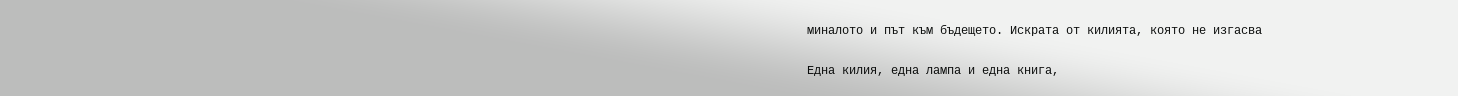миналото и път към бъдещето. Искрата от килията, която не изгасва

Една килия, една лампа и една книга,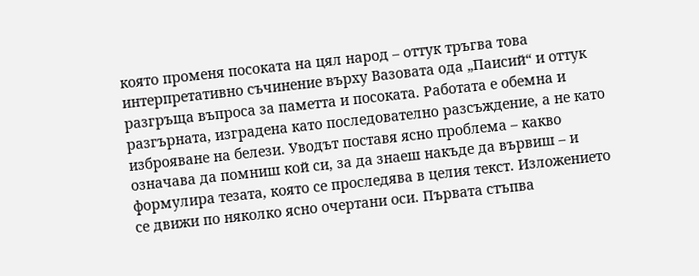която променя посоката на цял народ – оттук тръгва това интерпретативно съчинение върху Вазовата ода „Паисий“ и оттук разгръща въпроса за паметта и посоката. Работата е обемна и разгърната, изградена като последователно разсъждение, а не като изброяване на белези. Уводът поставя ясно проблема – какво означава да помниш кой си, за да знаеш накъде да вървиш – и формулира тезата, която се проследява в целия текст. Изложението се движи по няколко ясно очертани оси. Първата стъпва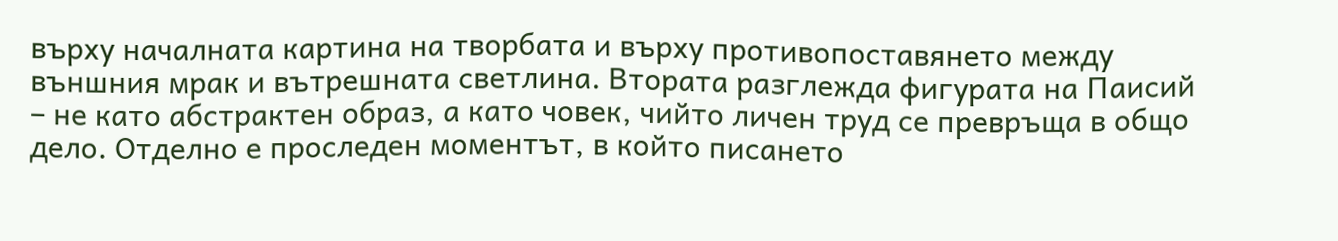върху началната картина на творбата и върху противопоставянето между външния мрак и вътрешната светлина. Втората разглежда фигурата на Паисий – не като абстрактен образ, а като човек, чийто личен труд се превръща в общо дело. Отделно е проследен моментът, в който писането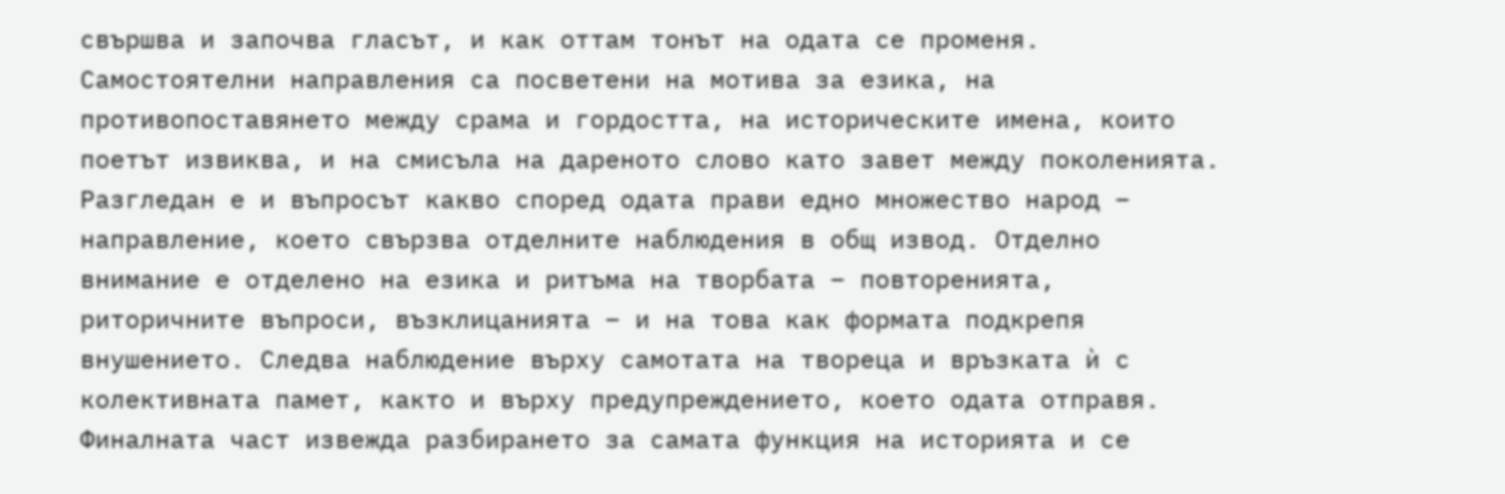свършва и започва гласът, и как оттам тонът на одата се променя. Самостоятелни направления са посветени на мотива за езика, на противопоставянето между срама и гордостта, на историческите имена, които поетът извиква, и на смисъла на дареното слово като завет между поколенията. Разгледан е и въпросът какво според одата прави едно множество народ – направление, което свързва отделните наблюдения в общ извод. Отделно внимание е отделено на езика и ритъма на творбата – повторенията, риторичните въпроси, възклицанията – и на това как формата подкрепя внушението. Следва наблюдение върху самотата на твореца и връзката ѝ с колективната памет, както и върху предупреждението, което одата отправя. Финалната част извежда разбирането за самата функция на историята и се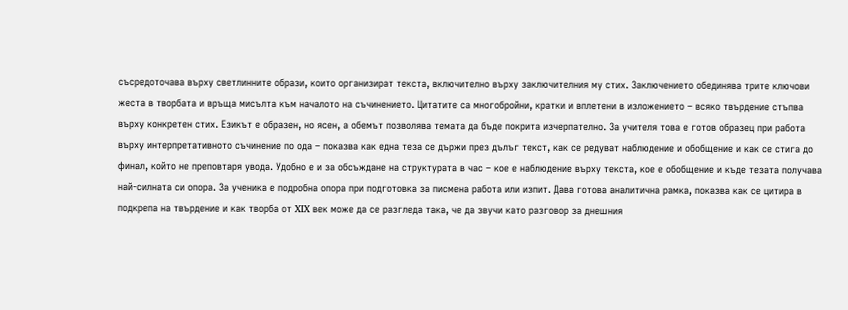съсредоточава върху светлинните образи, които организират текста, включително върху заключителния му стих. Заключението обединява трите ключови жеста в творбата и връща мисълта към началото на съчинението. Цитатите са многобройни, кратки и вплетени в изложението – всяко твърдение стъпва върху конкретен стих. Езикът е образен, но ясен, а обемът позволява темата да бъде покрита изчерпателно. За учителя това е готов образец при работа върху интерпретативното съчинение по ода – показва как една теза се държи през дълъг текст, как се редуват наблюдение и обобщение и как се стига до финал, който не преповтаря увода. Удобно е и за обсъждане на структурата в час – кое е наблюдение върху текста, кое е обобщение и къде тезата получава най-силната си опора. За ученика е подробна опора при подготовка за писмена работа или изпит. Дава готова аналитична рамка, показва как се цитира в подкрепа на твърдение и как творба от XIX век може да се разгледа така, че да звучи като разговор за днешния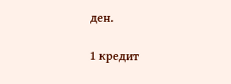ден.

1 кредит